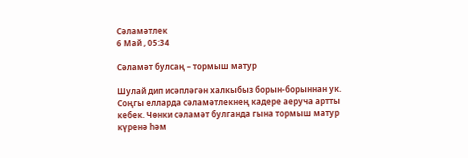Сәламәтлек
6 Май , 05:34

Сәламәт булсаң – тормыш матур

Шулай дип исәпләгән халкыбыз борын-борыннан ук. Соңгы елларда сәламәтлекнең кадере аеруча артты кебек. Чөнки сәламәт булганда гына тормыш матур күренә һәм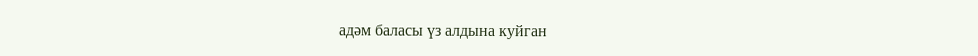адәм баласы үз алдына куйган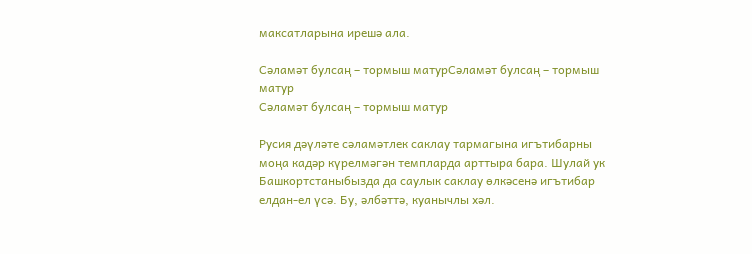максатларына ирешә ала.

Сәламәт булсаң – тормыш матурСәламәт булсаң – тормыш матур
Сәламәт булсаң – тормыш матур

Русия дәүләте сәламәтлек саклау тармагына игътибарны моңа кадәр күрелмәгән темпларда арттыра бара. Шулай ук Башкортстаныбызда да саулык саклау өлкәсенә игътибар елдан-ел үсә. Бу, әлбәттә, куанычлы хәл.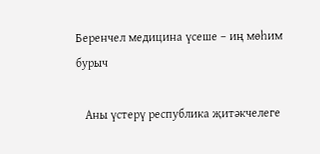Беренчел медицина үсеше – иң мөһим бурыч

   Аны үстерү республика җитәкчелеге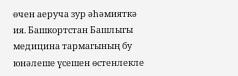өчен аеруча зур әһәмияткә ия. Башкортстан Башлыгы медицина тармагының бу юнәлеше үсешен өстенлекле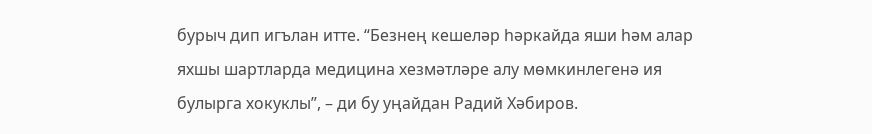бурыч дип игълан итте. “Безнең кешеләр һәркайда яши һәм алар яхшы шартларда медицина хезмәтләре алу мөмкинлегенә ия булырга хокуклы”, – ди бу уңайдан Радий Хәбиров.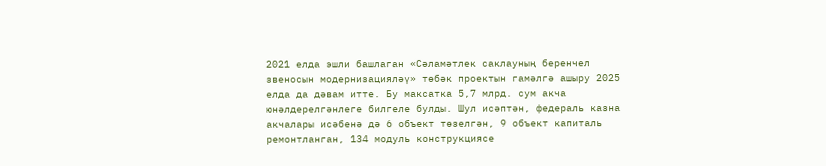2021 елда эшли башлаган «Сәламәтлек саклауның беренчел звеносын модернизацияләү» төбәк проектын гамәлгә ашыру 2025 елда да дәвам итте. Бу максатка 5,7 млрд. сум акча юнәлдерелгәнлеге билгеле булды. Шул исәптән, федераль казна акчалары исәбенә дә 6 объект төзелгән, 9 объект капиталь ремонтланган, 134 модуль конструкциясе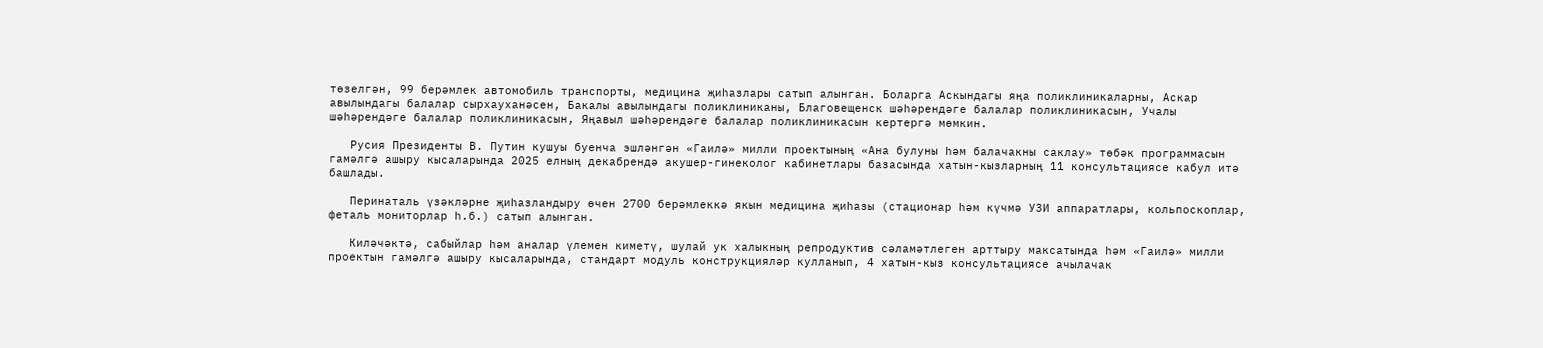төзелгән, 99 берәмлек автомобиль транспорты, медицина җиһазлары сатып алынган. Боларга Аскындагы яңа поликлиникаларны, Аскар авылындагы балалар сырхауханәсен, Бакалы авылындагы поликлиниканы, Благовещенск шәһәрендәге балалар поликлиникасын, Учалы шәһәрендәге балалар поликлиникасын, Яңавыл шәһәрендәге балалар поликлиникасын кертергә мөмкин.

   Русия Президенты В. Путин кушуы буенча эшләнгән «Гаилә» милли проектының «Ана булуны һәм балачакны саклау» төбәк программасын гамәлгә ашыру кысаларында 2025 елның декабрендә акушер-гинеколог кабинетлары базасында хатын-кызларның 11 консультациясе кабул итә башлады.

   Перинаталь үзәкләрне җиһазландыру өчен 2700 берәмлеккә якын медицина җиһазы (стационар һәм күчмә УЗИ аппаратлары, кольпоскоплар, феталь мониторлар һ.б.) сатып алынган.

   Киләчәктә, сабыйлар һәм аналар үлемен киметү, шулай ук халыкның репродуктив сәламәтлеген арттыру максатында һәм «Гаилә» милли проектын гамәлгә ашыру кысаларында, стандарт модуль конструкцияләр кулланып, 4 хатын-кыз консультациясе ачылачак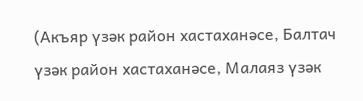(Акъяр үзәк район хастаханәсе, Балтач үзәк район хастаханәсе, Малаяз үзәк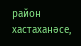район хастаханәсе,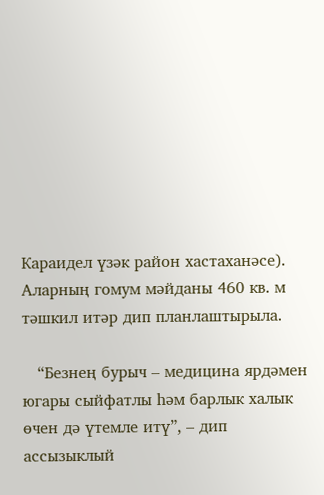Караидел үзәк район хастаханәсе). Аларның гомум мәйданы 460 кв. м тәшкил итәр дип планлаштырыла.

   “Безнең бурыч – медицина ярдәмен югары сыйфатлы һәм барлык халык өчен дә үтемле итү”, – дип ассызыклый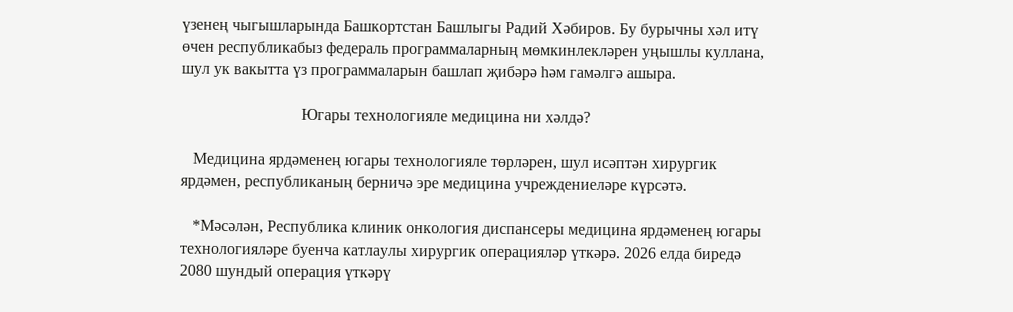үзенең чыгышларында Башкортстан Башлыгы Радий Хәбиров. Бу бурычны хәл итү өчен республикабыз федераль программаларның мөмкинлекләрен уңышлы куллана, шул ук вакытта үз программаларын башлап җибәрә һәм гамәлгә ашыра.

                              Югары технологияле медицина ни хәлдә?

   Медицина ярдәменең югары технологияле төрләрен, шул исәптән хирургик ярдәмен, республиканың берничә эре медицина учреждениеләре күрсәтә.

   *Мәсәлән, Республика клиник онкология диспансеры медицина ярдәменең югары технологияләре буенча катлаулы хирургик операцияләр үткәрә. 2026 елда биредә 2080 шундый операция үткәрү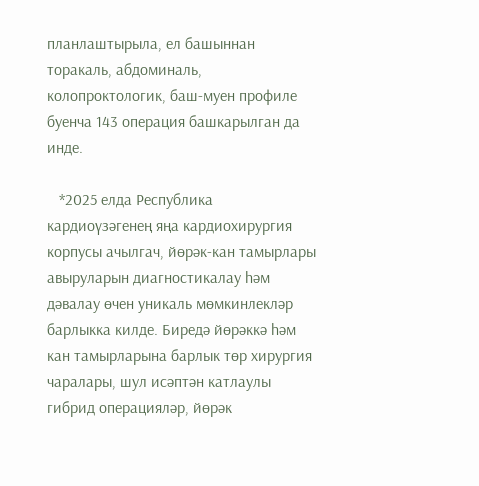планлаштырыла, ел башыннан торакаль, абдоминаль, колопроктологик, баш-муен профиле буенча 143 операция башкарылган да инде.

   *2025 елда Республика кардиоүзәгенең яңа кардиохирургия корпусы ачылгач, йөрәк-кан тамырлары авыруларын диагностикалау һәм дәвалау өчен уникаль мөмкинлекләр барлыкка килде. Биредә йөрәккә һәм кан тамырларына барлык төр хирургия чаралары, шул исәптән катлаулы гибрид операцияләр, йөрәк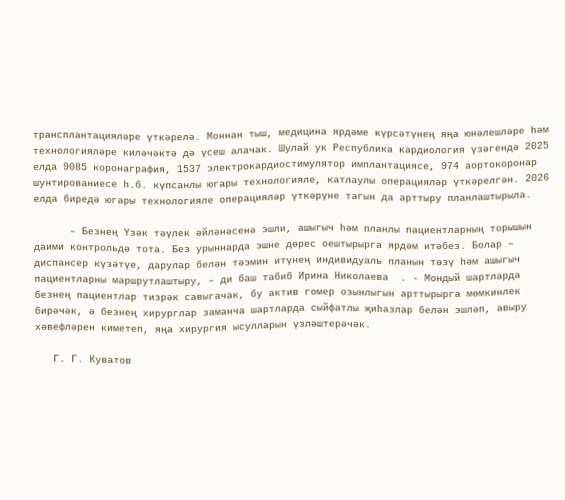трансплантацияләре үткәрелә. Моннан тыш, медицина ярдәме күрсәтүнең яңа юнәлешләре һәм технологияләре киләчәктә дә үсеш алачак. Шулай ук Республика кардиология үзәгендә 2025 елда 9085 коронаграфия, 1537 электрокардиостимулятор имплантациясе, 974 аортокоронар шунтированиесе һ.б. күпсанлы югары технологияле, катлаулы операцияләр үткәрелгән. 2026 елда биредә югары технологияле операцияләр үткәрүне тагын да арттыру планлаштырыла.

      – Безнең Үзәк тәүлек әйләнәсенә эшли, ашыгыч һәм планлы пациентларның торышын даими контрольдә тота. Без урыннарда эшне дөрес оештырырга ярдәм итәбез. Болар – диспансер күзәтүе, дарулар белән тәэмин итүнең индивидуаль планын төзү һәм ашыгыч пациентларны маршрутлаштыру, – ди баш табиб Ирина Николаева  . - Мондый шартларда безнең пациентлар тизрәк савыгачак, бу актив гомер озынлыгын арттырырга мөмкинлек бирәчәк, ә безнең хирурглар заманча шартларда сыйфатлы җиһазлар белән эшләп, авыру хәвефләрен киметеп, яңа хирургия ысулларын үзләштерәчәк.

   Г. Г. Куватов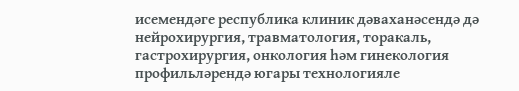исемендәге республика клиник дәваханәсендә дә нейрохирургия, травматология, торакаль, гастрохирургия, онкология һәм гинекология профильләрендә югары технологияле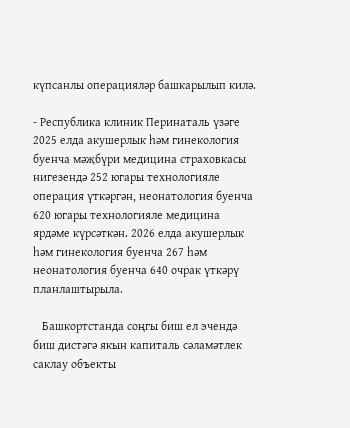күпсанлы операцияләр башкарылып килә.

- Республика клиник Перинаталь үзәге 2025 елда акушерлык һәм гинекология буенча мәҗбүри медицина страховкасы нигезендә 252 югары технологияле операция үткәргән, неонатология буенча 620 югары технологияле медицина ярдәме күрсәткән. 2026 елда акушерлык һәм гинекология буенча 267 һәм неонатология буенча 640 очрак үткәрү планлаштырыла.

   Башкортстанда соңгы биш ел эчендә биш дистәгә якын капиталь сәламәтлек саклау объекты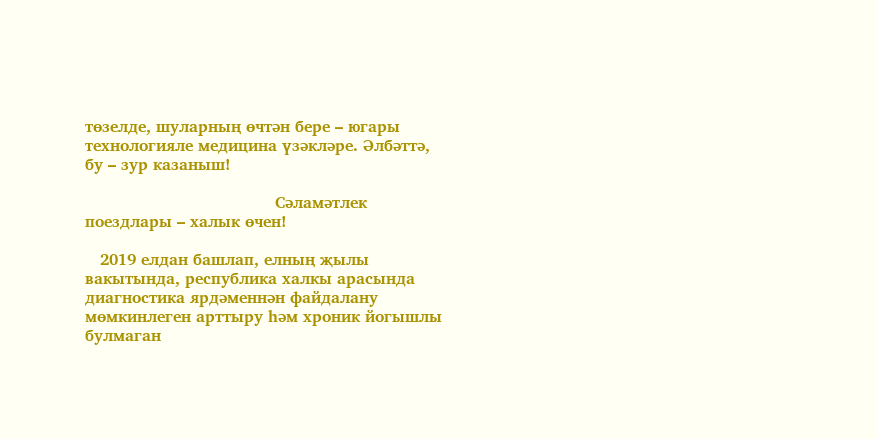төзелде, шуларның өчтән бере – югары технологияле медицина үзәкләре. Әлбәттә, бу – зур казаныш!

                                      Сәламәтлек поездлары – халык өчен!

   2019 елдан башлап, елның җылы вакытында, республика халкы арасында диагностика ярдәменнән файдалану мөмкинлеген арттыру һәм хроник йогышлы булмаган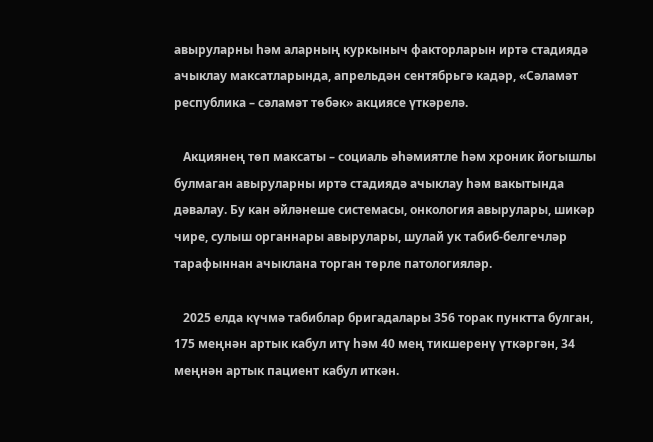авыруларны һәм аларның куркыныч факторларын иртә стадиядә ачыклау максатларында, апрельдән сентябрьгә кадәр, «Сәламәт республика – сәламәт төбәк» акциясе үткәрелә.

   Акциянең төп максаты – социаль әһәмиятле һәм хроник йогышлы булмаган авыруларны иртә стадиядә ачыклау һәм вакытында дәвалау. Бу кан әйләнеше системасы, онкология авырулары, шикәр чире, сулыш органнары авырулары, шулай ук табиб-белгечләр тарафыннан ачыклана торган төрле патологияләр.

   2025 елда күчмә табиблар бригадалары 356 торак пунктта булган, 175 меңнән артык кабул итү һәм 40 мең тикшеренү үткәргән, 34 меңнән артык пациент кабул иткән.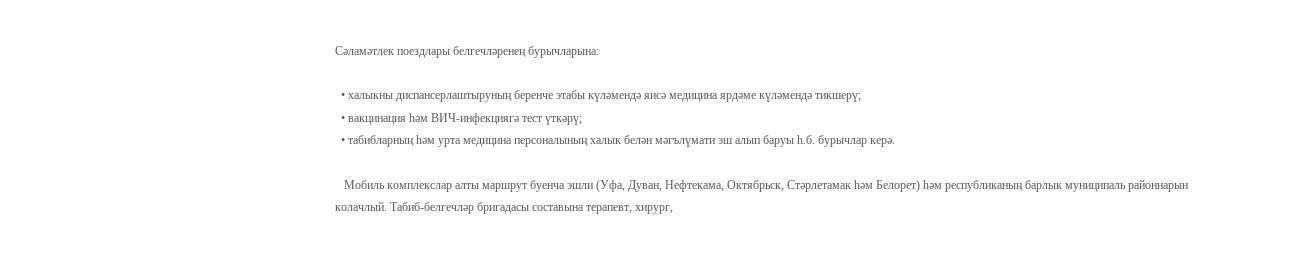Сәламәтлек поездлары белгечләренең бурычларына:

  • халыкны диспансерлаштыруның беренче этабы күләмендә яисә медицина ярдәме күләмендә тикшерү;
  • вакцинация һәм ВИЧ-инфекциягә тест үткәрү;
  • табибларның һәм урта медицина персоналының халык белән мәгълүмати эш алып баруы һ.б. бурычлар керә.

   Мобиль комплекслар алты маршрут буенча эшли (Уфа, Дуван, Нефтекама, Октябрьск, Стәрлетамак һәм Белорет) һәм республиканың барлык муниципаль районнарын колачлый. Табиб-белгечләр бригадасы составына терапевт, хирург,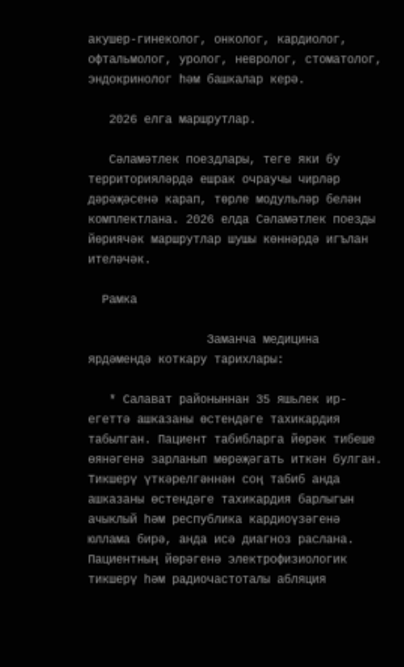акушер-гинеколог, онколог, кардиолог, офтальмолог, уролог, невролог, стоматолог, эндокринолог һәм башкалар керә.

   2026 елга маршрутлар.

   Сәламәтлек поездлары, теге яки бу территорияләрдә ешрак очраучы чирләр  дәрәҗәсенә карап, төрле модульләр белән комплектлана. 2026 елда Сәламәтлек поезды йөриячәк маршрутлар шушы көннәрдә игълан ителәчәк.

  Рамка

                 Заманча медицина ярдәмендә коткару тарихлары:

   * Салават районыннан 35 яшьлек ир-егеттә ашказаны өстендәге тахикардия табылган. Пациент табибларга йөрәк тибеше өянәгенә зарланып мөрәҗәгать иткән булган. Тикшерү үткәрелгәннән соң табиб анда ашказаны өстендәге тахикардия барлыгын ачыклый һәм республика кардиоүзәгенә юллама бирә, анда исә диагноз раслана. Пациентның йөрәгенә электрофизиологик тикшерү һәм радиочастоталы абляция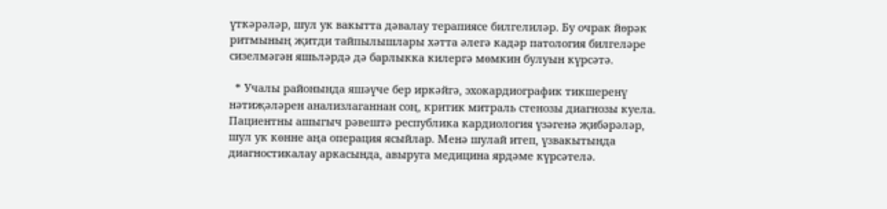үткәрәләр, шул ук вакытта дәвалау терапиясе билгелиләр. Бу очрак йөрәк ритмының җитди тайпылышлары хәтта әлегә кадәр патология билгеләре сизелмәгән яшьләрдә дә барлыкка килергә мөмкин булуын күрсәтә.

  * Учалы районында яшәүче бер иркәйгә, эхокардиографик тикшеренү нәтиҗәләрен анализлаганнан соң, критик митраль стенозы диагнозы куела. Пациентны ашыгыч рәвештә республика кардиология үзәгенә җибәрәләр, шул ук көнне аңа операция ясыйлар. Менә шулай итеп, үзвакытында диагностикалау аркасында, авыруга медицина ярдәме күрсәтелә.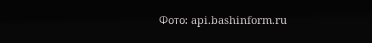Фото: api.bashinform.ru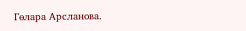Гөлара Арсланова.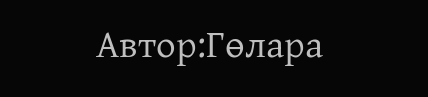Автор:Гөлара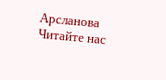Арсланова
Читайте нас